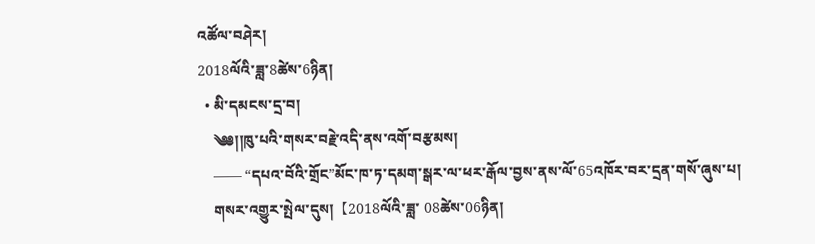འཚོལ་བཤེར།
2018ལོའི་ཟླ་8ཚེས་6ཉིན།
  • མི་དམངས་དྲ་བ།
    ༄༅།།ཁུ་པའི་གསར་བརྗེ་འདི་ནས་འགོ་བརྩམས།
    —— “དཔའ་བོའི་གྲོང”མོང་ཁ་ཏ་དམག་སྒར་ལ་ཕར་རྒོལ་བྱས་ནས་ལོ་65འཁོར་བར་དྲན་གསོ་ཞུས་པ།
    གསར་འགྱུར་སྤེལ་དུས།  【2018ལོའི་ཟླ་ 08ཚེས་06ཉིན།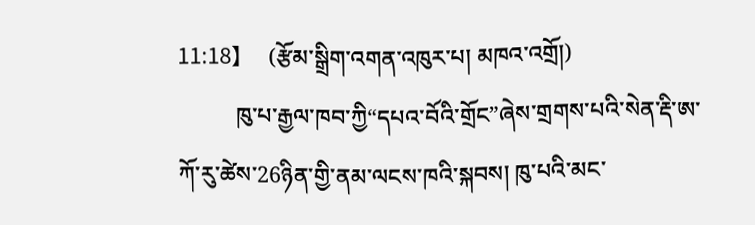11:18】   (རྩོམ་སྒྲིག་འགན་འཁུར་པ། མཁའ་འགྲོ།)
          ཁུ་པ་རྒྱལ་ཁབ་ཀྱི“དཔའ་བོའི་གྲོང”ཞེས་གྲགས་པའི་སེན་རྡི་ཨ་ཀོ་རུ་ཚེས་26ཉིན་གྱི་ནམ་ལངས་ཁའི་སྐབས། ཁུ་པའི་མང་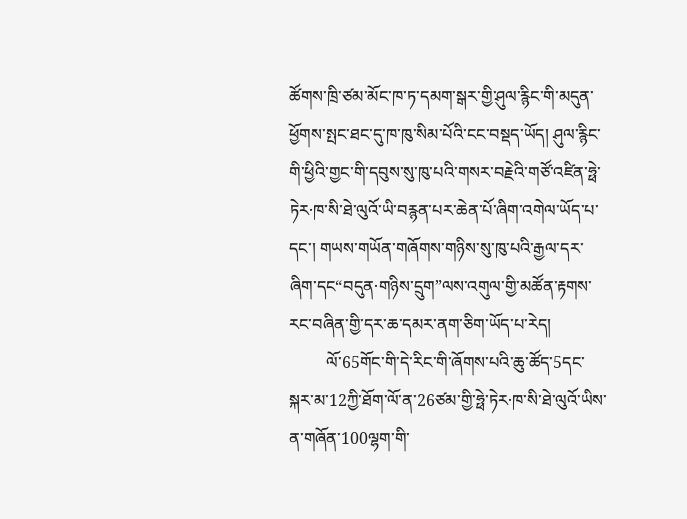ཚོགས་ཁྲི་ཙམ་མོང་ཁ་ཏ་དམག་སྒར་གྱི་ཤུལ་རྙིང་གི་མདུན་ཕྱོགས་སྤང་ཐང་དུ་ཁ་ཁུ་སིམ་པོའི་ངང་བསྡད་ཡོད། ཤུལ་རྙིང་གི་ཕྱིའི་གྱང་གི་དབུས་སུ་ཁུ་པའི་གསར་བརྗེའི་གཙོ་འཛིན་ཧྥེ་ཏེར·ཁ་སི་ཐེ་ལུའོ་ཡི་བརྙན་པར་ཆེན་པོ་ཞིག་འགེལ་ཡོད་པ་དང་། གཡས་གཡོན་གཞོགས་གཉིས་སུ་ཁུ་པའི་རྒྱལ་དར་ཞིག་དང“བདུན·གཉིས་དྲུག”ལས་འགུལ་གྱི་མཚོན་རྟགས་རང་བཞིན་གྱི་དར་ཆ་དམར་ནག་ཅིག་ཡོད་པ་རེད།
         ལོ་65གོང་གི་དེ་རིང་གི་ཞོགས་པའི་ཆུ་ཚོད་5དང་སྐར་མ་12ཀྱི་ཐོག་ལོ་ན་26ཙམ་གྱི་ཧྥེ་ཏེར·ཁ་སི་ཐེ་ལུའོ་ཡིས་ན་གཞོན་100ལྷག་གི་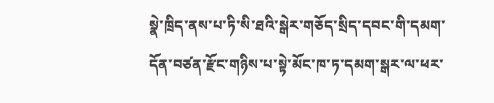སྣེ་ཁྲིད་ནས་པ་ཏི་སི་ཐའི་སྒེར་གཅོད་སྲིད་དབང་གི་དམག་དོན་བཙན་རྫོང་གཉིས་པ་སྟེ་མོང་ཁ་ཏ་དམག་སྒར་ལ་ཕར་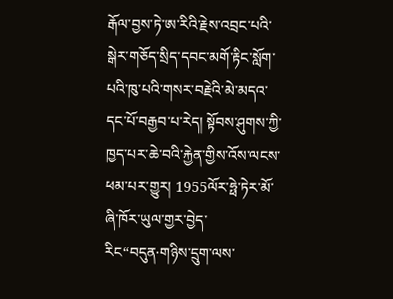རྒོལ་བྱས་ཏེ་ཨ་རིའི་རྗེས་འབྲང་པའི་སྒེར་གཅོད་སྲིད་དབང་མགོ་རྟིང་སློག་པའི་ཁུ་པའི་གསར་བརྗེའི་མེ་མདའ་དང་པོ་བརྒྱབ་པ་རེད། སྟོབས་ཤུགས་ཀྱི་ཁྱད་པར་ཆེ་བའི་རྐྱེན་གྱིས་འོས་ལངས་ཕམ་པར་གྱུར། 1955ལོར་ཧྥེ་ཏེར་མོ་ཞི་ཁོར་ཡུལ་གྱར་བྱེད་རིང“བདུན·གཉིས་དྲུག་ལས་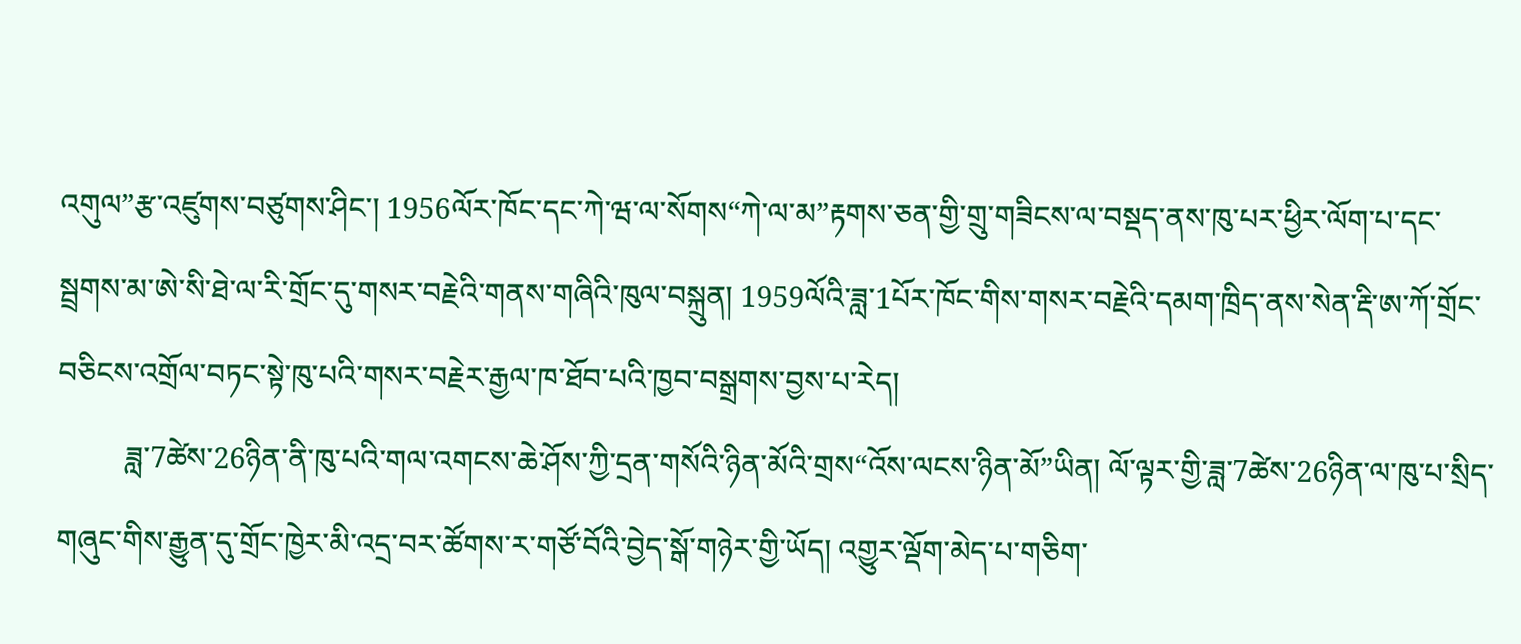འགུལ”རྩ་འཛུགས་བཙུགས་ཤིང་། 1956ལོར་ཁོང་དང་ཀེ་ཝ་ལ་སོགས“ཀེ་ལ་མ”རྟགས་ཅན་གྱི་གྲུ་གཟིངས་ལ་བསྡད་ནས་ཁུ་པར་ཕྱིར་ལོག་པ་དང་སྦྲགས་མ་ཨེ་སི་ཐེ་ལ་རི་གྲོང་དུ་གསར་བརྗེའི་གནས་གཞིའི་ཁུལ་བསྐྲུན། 1959ལོའི་ཟླ་1པོར་ཁོང་གིས་གསར་བརྗེའི་དམག་ཁྲིད་ནས་སེན་རྡི་ཨ་ཀོ་གྲོང་བཅིངས་འགྲོལ་བཏང་སྟེ་ཁུ་པའི་གསར་བརྗེར་རྒྱལ་ཁ་ཐོབ་པའི་ཁྱབ་བསྒྲགས་བྱས་པ་རེད།
         ཟླ་7ཚེས་26ཉིན་ནི་ཁུ་པའི་གལ་འགངས་ཆེ་ཤོས་ཀྱི་དྲན་གསོའི་ཉིན་མོའི་གྲས“འོས་ལངས་ཉིན་མོ”ཡིན། ལོ་ལྟར་གྱི་ཟླ་7ཚེས་26ཉིན་ལ་ཁུ་པ་སྲིད་གཞུང་གིས་རྒྱུན་དུ་གྲོང་ཁྱེར་མི་འདྲ་བར་ཚོགས་ར་གཙོ་བོའི་བྱེད་སྒོ་གཉེར་གྱི་ཡོད། འགྱུར་ལྡོག་མེད་པ་གཅིག་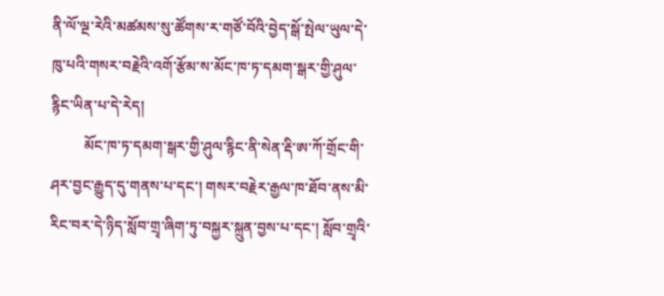ནི་ལོ་ལྔ་རེའི་མཚམས་སུ་ཚོགས་ར་གཙོ་བོའི་བྱེད་སྒོ་སྤེལ་ཡུལ་དེ་ཁུ་པའི་གསར་བརྗེའི་འགོ་རྩོམ་ས་མོང་ཁ་ཏ་དམག་སྒར་གྱི་ཤུལ་རྙིང་ཡིན་པ་དེ་རེད།
         མོང་ཁ་ཏ་དམག་སྒར་གྱི་ཤུལ་རྙིང་ནི་སེན་རྡི་ཨ་ཀོ་གྲོང་གི་ཤར་བྱང་རྒྱུད་དུ་གནས་པ་དང་། གསར་བརྗེར་རྒྱལ་ཁ་ཐོབ་ནས་མི་རིང་བར་དེ་ཉིད་སློབ་གྲྭ་ཞིག་ཏུ་བསྐྱར་སྐྲུན་བྱས་པ་དང་། སློབ་གྲྭའི་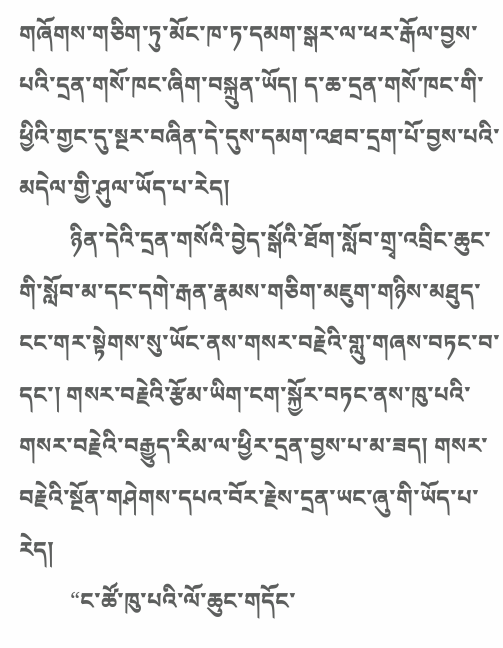གཞོགས་གཅིག་ཏུ་མོང་ཁ་ཏ་དམག་སྒར་ལ་ཕར་རྒོལ་བྱས་པའི་དྲན་གསོ་ཁང་ཞིག་བསྐྲུན་ཡོད། ད་ཆ་དྲན་གསོ་ཁང་གི་ཕྱིའི་གྱང་དུ་སྔར་བཞིན་དེ་དུས་དམག་འཐབ་དྲག་པོ་བྱས་པའི་མདེལ་གྱི་ཤུལ་ཡོད་པ་རེད།
         ཉིན་དེའི་དྲན་གསོའི་བྱེད་སྒོའི་ཐོག་སློབ་གྲྭ་འབྲིང་ཆུང་གི་སློབ་མ་དང་དགེ་རྒན་རྣམས་གཅིག་མཇུག་གཉིས་མཐུད་ངང་གར་སྟེགས་སུ་ཡོང་ནས་གསར་བརྗེའི་གླུ་གཞས་བཏང་བ་དང་། གསར་བརྗེའི་རྩོམ་ཡིག་ངག་སྐྱོར་བཏང་ནས་ཁུ་པའི་གསར་བརྗེའི་བརྒྱུད་རིམ་ལ་ཕྱིར་དྲན་བྱས་པ་མ་ཟད། གསར་བརྗེའི་སྔོན་གཤེགས་དཔའ་བོར་རྗེས་དྲན་ཡང་ཞུ་གི་ཡོད་པ་རེད།
         “ང་ཚོ་ཁུ་པའི་ལོ་ཆུང་གདོང་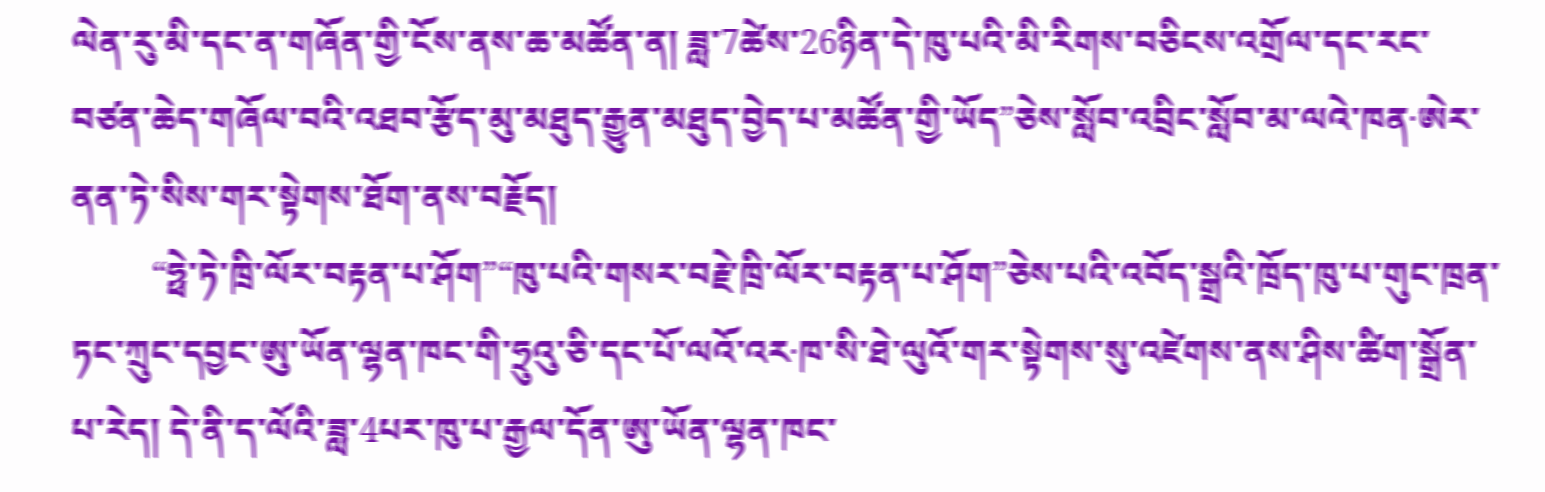ལེན་རུ་མི་དང་ན་གཞོན་གྱི་ངོས་ནས་ཆ་མཚོན་ན། ཟླ་7ཚེས་26ཉིན་དེ་ཁུ་པའི་མི་རིགས་བཅིངས་འགྲོལ་དང་རང་བཙན་ཆེད་གཞོལ་བའི་འཐབ་རྩོད་མུ་མཐུད་རྒྱུན་མཐུད་བྱེད་པ་མཚོན་གྱི་ཡོད”ཅེས་སློབ་འབྲིང་སློབ་མ་ལའེ་ཁན·ཨེར་ནན་ཏེ་སིས་གར་སྟེགས་ཐོག་ནས་བརྗོད།
         “ཧྥེ་ཏེ་ཁྲི་ལོར་བརྟན་པ་ཤོག”“ཁུ་པའི་གསར་བརྗེ་ཁྲི་ལོར་བརྟན་པ་ཤོག”ཅེས་པའི་འབོད་སྒྲའི་ཁྲོད་ཁུ་པ་གུང་ཁྲན་ཏང་ཀྲུང་དབྱང་ཨུ་ཡོན་ལྷན་ཁང་གི་ཧྲུའུ་ཅི་དང་པོ་ལའོ་འར·ཁ་སི་ཐེ་ལུའོ་གར་སྟེགས་སུ་འཛེགས་ནས་ཤིས་ཚིག་སྒྲོན་པ་རེད། དེ་ནི་ད་ལོའི་ཟླ་4པར་ཁུ་པ་རྒྱལ་དོན་ཨུ་ཡོན་ལྷན་ཁང་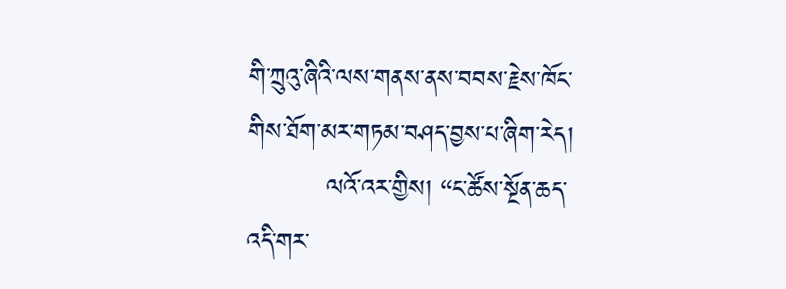གི་ཀྲུའུ་ཞིའི་ལས་གནས་ནས་བབས་རྗེས་ཁོང་གིས་ཐོག་མར་གཏམ་བཤད་བྱས་པ་ཞིག་རེད།
         ལའོ་འར་གྱིས། “ང་ཚོས་སྔོན་ཆད་འདི་གར་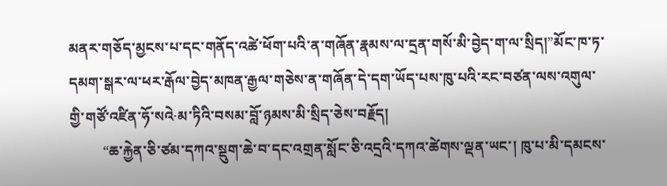མནར་གཅོད་མྱངས་པ་དང་གནོད་འཚེ་ཕོག་པའི་ན་གཞོན་རྣམས་ལ་དྲན་གསོ་མི་བྱེད་ག་ལ་སྲིད།”མོང་ཁ་ཏ་དམག་སྒར་ལ་ཕར་རྒོལ་བྱེད་མཁན་རྒྱལ་གཅེས་ན་གཞོན་དེ་དག་ཡོད་པས་ཁུ་པའི་རང་བཙན་ལས་འགུལ་གྱི་གཙོ་འཛིན་ཧོ་སའེ·མ་ཏིའི་བསམ་བློ་ཉམས་མི་སྲིད་ཅེས་བརྗོད།
         “ཆ་རྐྱེན་ཅི་ཙམ་དཀའ་སྡུག་ཆེ་བ་དང་འགྲན་སློང་ཅི་འདྲའི་དཀའ་ཚེགས་ལྡན་ཡང་། ཁུ་པ་མི་དམངས་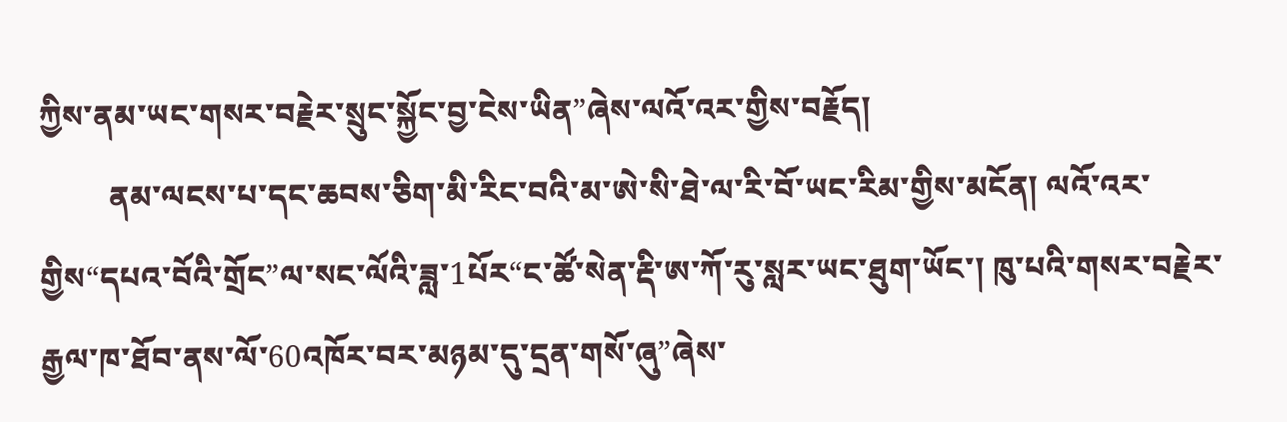ཀྱིས་ནམ་ཡང་གསར་བརྗེར་སྲུང་སྐྱོང་བྱ་ངེས་ཡིན”ཞེས་ལའོ་འར་གྱིས་བརྗོད།
         ནམ་ལངས་པ་དང་ཆབས་ཅིག་མི་རིང་བའི་མ་ཨེ་སི་ཐེ་ལ་རི་བོ་ཡང་རིམ་གྱིས་མངོན། ལའོ་འར་གྱིས“དཔའ་བོའི་གྲོང”ལ་སང་ལོའི་ཟླ་1པོར“ང་ཚོ་སེན་རྡི་ཨ་ཀོ་རུ་སླར་ཡང་ཐུག་ཡོང་། ཁུ་པའི་གསར་བརྗེར་རྒྱལ་ཁ་ཐོབ་ནས་ལོ་60འཁོར་བར་མཉམ་དུ་དྲན་གསོ་ཞུ”ཞེས་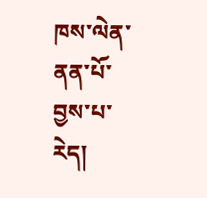ཁས་ལེན་ནན་པོ་བྱས་པ་རེད།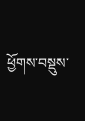ཕྱོགས་བསྡུས་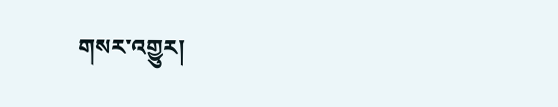གསར་འགྱུར།